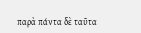παρὰ πάντα δὲ ταῦτα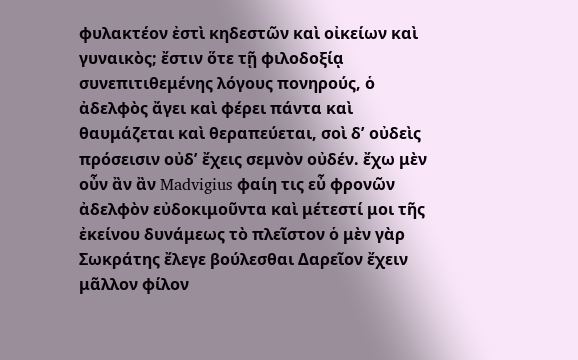φυλακτέον ἐστὶ κηδεστῶν καὶ οἰκείων καὶ γυναικὸς; ἔστιν ὅτε τῇ φιλοδοξίᾳ συνεπιτιθεμένης λόγους πονηρούς, ὁ ἀδελφὸς ἄγει καὶ φέρει πάντα καὶ θαυμάζεται καὶ θεραπεύεται, σοὶ δʼ οὐδεὶς πρόσεισιν οὐδʼ ἔχεις σεμνὸν οὐδέν. ἔχω μὲν οὖν ἂν ἂν Madvigius φαίη τις εὖ φρονῶν ἀδελφὸν εὐδοκιμοῦντα καὶ μέτεστί μοι τῆς ἐκείνου δυνάμεως τὸ πλεῖστον ὁ μὲν γὰρ Σωκράτης ἔλεγε βούλεσθαι Δαρεῖον ἔχειν μᾶλλον φίλον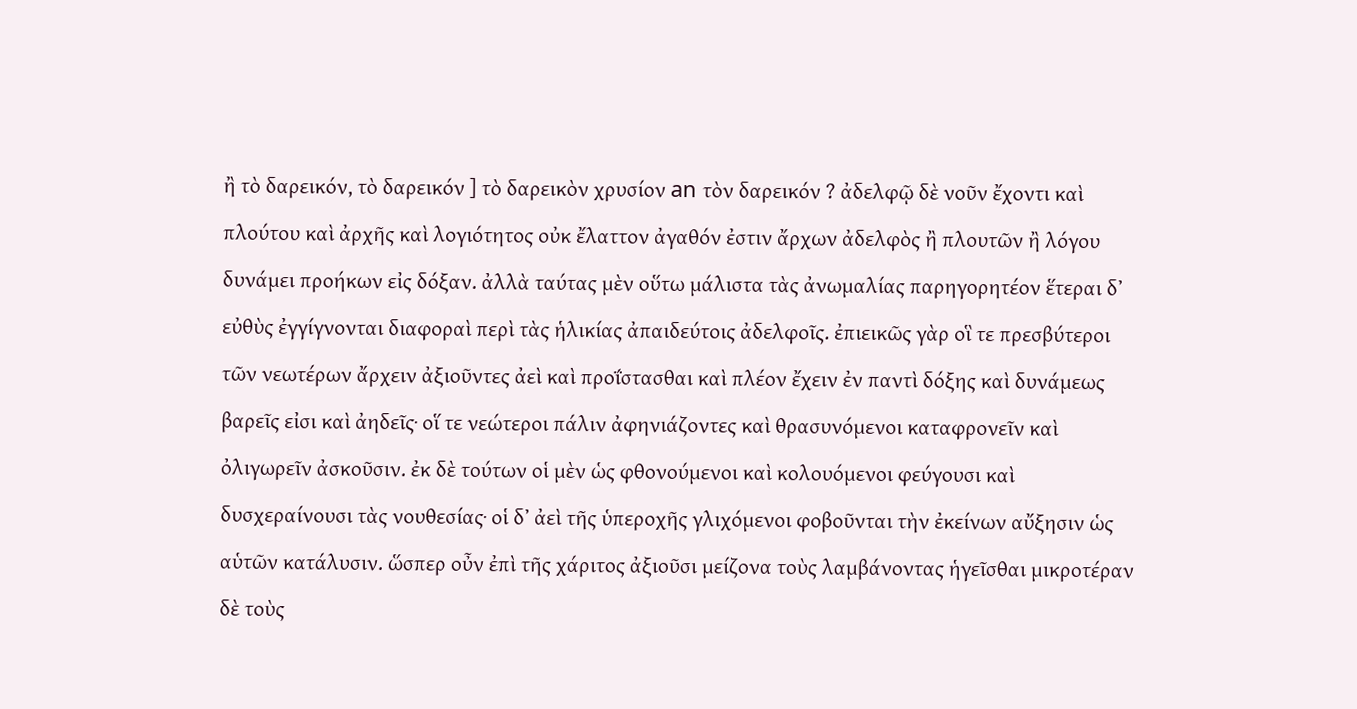ἢ τὸ δαρεικόν, τὸ δαρεικόν ] τὸ δαρεικὸν χρυσίον an τὸν δαρεικόν ? ἀδελφῷ δὲ νοῦν ἔχοντι καὶ πλούτου καὶ ἀρχῆς καὶ λογιότητος οὐκ ἔλαττον ἀγαθόν ἐστιν ἄρχων ἀδελφὸς ἢ πλουτῶν ἢ λόγου δυνάμει προήκων εἰς δόξαν. ἀλλὰ ταύτας μὲν οὕτω μάλιστα τὰς ἀνωμαλίας παρηγορητέον ἕτεραι δʼ εὐθὺς ἐγγίγνονται διαφοραὶ περὶ τὰς ἡλικίας ἀπαιδεύτοις ἀδελφοῖς. ἐπιεικῶς γὰρ οἳ τε πρεσβύτεροι τῶν νεωτέρων ἄρχειν ἀξιοῦντες ἀεὶ καὶ προΐστασθαι καὶ πλέον ἔχειν ἐν παντὶ δόξης καὶ δυνάμεως βαρεῖς εἰσι καὶ ἀηδεῖς· οἵ τε νεώτεροι πάλιν ἀφηνιάζοντες καὶ θρασυνόμενοι καταφρονεῖν καὶ ὀλιγωρεῖν ἀσκοῦσιν. ἐκ δὲ τούτων οἱ μὲν ὡς φθονούμενοι καὶ κολουόμενοι φεύγουσι καὶ δυσχεραίνουσι τὰς νουθεσίας· οἱ δʼ ἀεὶ τῆς ὑπεροχῆς γλιχόμενοι φοβοῦνται τὴν ἐκείνων αὔξησιν ὡς αὑτῶν κατάλυσιν. ὥσπερ οὖν ἐπὶ τῆς χάριτος ἀξιοῦσι μείζονα τοὺς λαμβάνοντας ἡγεῖσθαι μικροτέραν δὲ τοὺς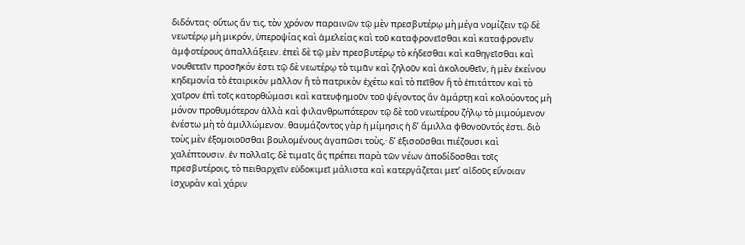διδόντας· οὕτως ἄν τις, τὸν χρόνον παραινῶν τῷ μὲν πρεσβυτέρῳ μὴ μέγα νομίζειν τῷ δὲ νεωτέρῳ μὴ μικρόν, ὑπεροψίας καὶ ἀμελείας καὶ τοῦ καταφρονεῖσθαι καὶ καταφρονεῖν ἀμφοτέρους ἀπαλλάξειεν. ἐπεὶ δὲ τῷ μὲν πρεσβυτέρῳ τὸ κήδεσθαι καὶ καθηγεῖσθαι καὶ νουθετεῖν προσῆκόν ἐστι τῷ δὲ νεωτέρῳ τὸ τιμᾶν καὶ ζηλοῦν καὶ ἀκολουθεῖν, ἡ μὲν ἐκείνου κηδεμονία τὸ ἑταιρικὸν μᾶλλον ἢ τὸ πατρικὸν ἐχέτω καὶ τὸ πεῖθον ἢ τὸ ἐπιτάττον καὶ τὸ χαῖρον ἐπὶ τοῖς κατορθώμασι καὶ κατευφημοῦν τοῦ ψέγοντος ἂν ἁμάρτῃ καὶ κολούοντος μὴ μόνον προθυμότερον ἀλλὰ καὶ φιλανθρωπότερον τῷ δὲ τοῦ νεωτέρου ζήλῳ τὸ μιμούμενον ἐνέστω μὴ τὸ ἁμιλλώμενον. θαυμάζοντος γὰρ ἡ μίμησις ἡ δʼ ἅμιλλα φθονοῦντός ἐστι. διὸ τοὺς μὲν ἐξομοιοῦσθαι βουλομένους ἀγαπῶσι τοὺς,· δʼ ἐξισοῦσθαι πιέζουσι καὶ χαλέπτουσιν. ἐν πολλαῖς; δὲ τιμαῖς ἃς πρέπει παρὰ τῶν νέων ἀποδίδοσθαι τοῖς πρεσβυτέροις, τὸ πειθαρχεῖν εὐδοκιμεῖ μάλιστα καὶ κατεργάζεται μετʼ αἰδοῦς εὔνοιαν ἰσχυρὰν καὶ χάριν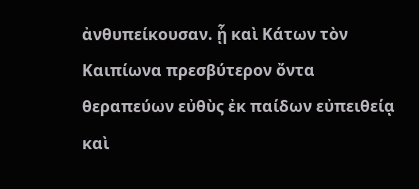ἀνθυπείκουσαν. ᾗ καὶ Κάτων τὸν Καιπίωνα πρεσβύτερον ὄντα θεραπεύων εὐθὺς ἐκ παίδων εὐπειθείᾳ καὶ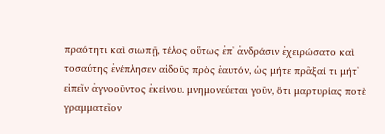πραότητι καὶ σιωπῇ, τέλος οὕτως ἐπʼ ἀνδράσιν ἐχειρώσατο καὶ τοσαύτης ἐνέπλησεν αἰδοῦς πρὸς ἑαυτόν, ὡς μήτε πρᾶξαί τι μήτʼ εἰπεῖν ἀγνοοῦντος ἐκείνου. μνημονεύεται γοῦν, ὅτι μαρτυρίας ποτὲ γραμματεῖον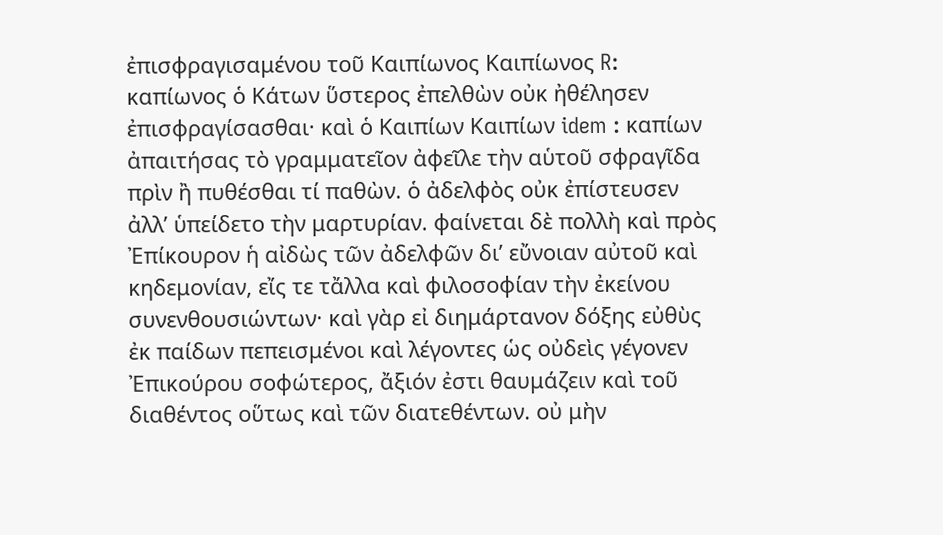ἐπισφραγισαμένου τοῦ Καιπίωνος Καιπίωνος R: καπίωνος ὁ Κάτων ὕστερος ἐπελθὼν οὐκ ἠθέλησεν ἐπισφραγίσασθαι· καὶ ὁ Καιπίων Καιπίων idem : καπίων ἀπαιτήσας τὸ γραμματεῖον ἀφεῖλε τὴν αὑτοῦ σφραγῖδα πρὶν ἢ πυθέσθαι τί παθὼν. ὁ ἀδελφὸς οὐκ ἐπίστευσεν ἀλλʼ ὑπείδετο τὴν μαρτυρίαν. φαίνεται δὲ πολλὴ καὶ πρὸς Ἐπίκουρον ἡ αἰδὼς τῶν ἀδελφῶν διʼ εὔνοιαν αὐτοῦ καὶ κηδεμονίαν, εἴς τε τἄλλα καὶ φιλοσοφίαν τὴν ἐκείνου συνενθουσιώντων· καὶ γὰρ εἰ διημάρτανον δόξης εὐθὺς ἐκ παίδων πεπεισμένοι καὶ λέγοντες ὡς οὐδεὶς γέγονεν Ἐπικούρου σοφώτερος, ἄξιόν ἐστι θαυμάζειν καὶ τοῦ διαθέντος οὕτως καὶ τῶν διατεθέντων. οὐ μὴν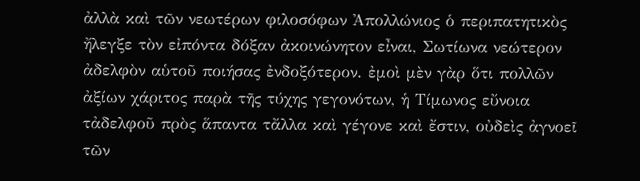ἀλλὰ καὶ τῶν νεωτέρων φιλοσόφων Ἀπολλώνιος ὁ περιπατητικὸς ἤλεγξε τὸν εἰπόντα δόξαν ἀκοινώνητον εἶναι, Σωτίωνα νεώτερον ἀδελφὸν αὑτοῦ ποιήσας ἐνδοξότερον. ἐμοὶ μὲν γὰρ ὅτι πολλῶν ἀξίων χάριτος παρὰ τῆς τύχης γεγονότων, ἡ Τίμωνος εὔνοια τἀδελφοῦ πρὸς ἅπαντα τἄλλα καὶ γέγονε καὶ ἔστιν, οὐδεὶς ἀγνοεῖ τῶν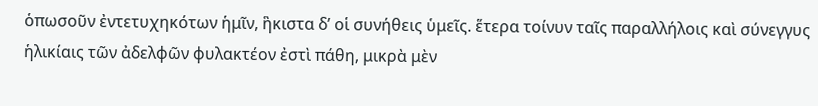ὁπωσοῦν ἐντετυχηκότων ἡμῖν, ἣκιστα δʼ οἱ συνήθεις ὑμεῖς. ἕτερα τοίνυν ταῖς παραλλήλοις καὶ σύνεγγυς ἡλικίαις τῶν ἀδελφῶν φυλακτέον ἐστὶ πάθη, μικρὰ μὲν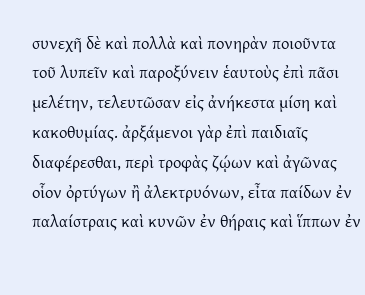συνεχῆ δὲ καὶ πολλὰ καὶ πονηρὰν ποιοῦντα τοῦ λυπεῖν καὶ παροξύνειν ἑαυτοὺς ἐπὶ πᾶσι μελέτην, τελευτῶσαν εἰς ἀνήκεστα μίση καὶ κακοθυμίας. ἀρξάμενοι γὰρ ἐπὶ παιδιαῖς διαφέρεσθαι, περὶ τροφὰς ζῴων καὶ ἀγῶνας οἷον ὀρτύγων ἢ ἀλεκτρυόνων, εἶτα παίδων ἐν παλαίστραις καὶ κυνῶν ἐν θήραις καὶ ἵππων ἐν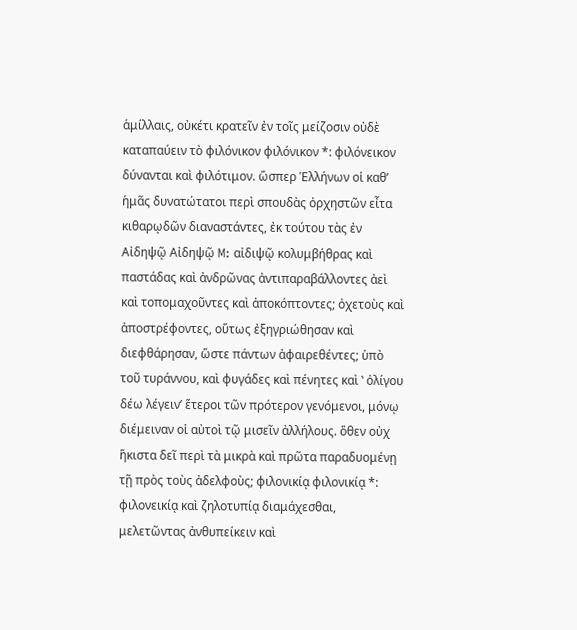ἁμίλλαις, οὐκέτι κρατεῖν ἐν τοῖς μείζοσιν οὐδὲ καταπαύειν τὸ φιλόνικον φιλόνικον *: φιλόνεικον δύνανται καὶ φιλότιμον. ὥσπερ Ἑλλήνων οἱ καθʼ ἡμᾶς δυνατώτατοι περὶ σπουδὰς ὀρχηστῶν εἶτα κιθαρῳδῶν διαναστάντες, ἐκ τούτου τὰς ἐν Αἰδηψῷ Αἰδηψῷ M: αἰδιψῷ κολυμβήθρας καὶ παστάδας καὶ ἀνδρῶνας ἀντιπαραβάλλοντες ἀεὶ καὶ τοπομαχοῦντες καὶ ἀποκόπτοντες; ὀχετοὺς καὶ ἀποστρέφοντες, οὕτως ἐξηγριώθησαν καὶ διεφθάρησαν, ὥστε πάντων ἀφαιρεθέντες; ὑπὸ τοῦ τυράννου, καὶ φυγάδες καὶ πένητες καὶ ʽ ὀλίγου δέω λέγειν’ ἕτεροι τῶν πρότερον γενόμενοι, μόνῳ διέμειναν οἱ αὐτοὶ τῷ μισεῖν ἀλλήλους. ὅθεν οὐχ ἥκιστα δεῖ περὶ τὰ μικρὰ καὶ πρῶτα παραδυομένῃ τῇ πρὸς τοὺς ἀδελφοὺς; φιλονικίᾳ φιλονικίᾳ *: φιλονεικίᾳ καὶ ζηλοτυπίᾳ διαμάχεσθαι, μελετῶντας ἀνθυπείκειν καὶ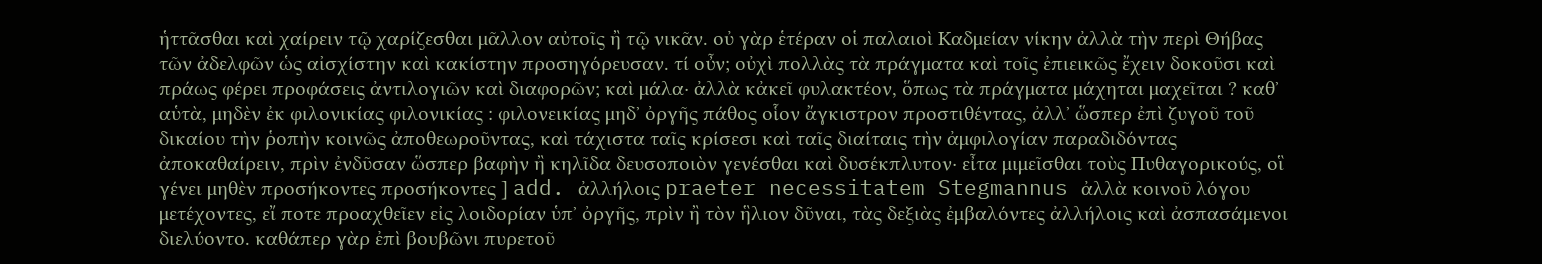ἡττᾶσθαι καὶ χαίρειν τῷ χαρίζεσθαι μᾶλλον αὐτοῖς ἢ τῷ νικᾶν. οὐ γὰρ ἑτέραν οἱ παλαιοὶ Καδμείαν νίκην ἀλλὰ τὴν περὶ Θήβας τῶν ἀδελφῶν ὡς αἰσχίστην καὶ κακίστην προσηγόρευσαν. τί οὖν; οὐχὶ πολλὰς τὰ πράγματα καὶ τοῖς ἐπιεικῶς ἔχειν δοκοῦσι καὶ πράως φέρει προφάσεις ἀντιλογιῶν καὶ διαφορῶν; καὶ μάλα· ἀλλὰ κἀκεῖ φυλακτέον, ὅπως τὰ πράγματα μάχηται μαχεῖται ? καθʼ αὑτὰ, μηδὲν ἐκ φιλονικίας φιλονικίας : φιλονεικίας μηδʼ ὀργῆς πάθος οἷον ἄγκιστρον προστιθέντας, ἀλλʼ ὥσπερ ἐπὶ ζυγοῦ τοῦ δικαίου τὴν ῥοπὴν κοινῶς ἀποθεωροῦντας, καὶ τάχιστα ταῖς κρίσεσι καὶ ταῖς διαίταις τὴν ἀμφιλογίαν παραδιδόντας ἀποκαθαίρειν, πρὶν ἐνδῦσαν ὥσπερ βαφὴν ἢ κηλῖδα δευσοποιὸν γενέσθαι καὶ δυσέκπλυτον· εἶτα μιμεῖσθαι τοὺς Πυθαγορικούς, οἳ γένει μηθὲν προσήκοντες προσήκοντες ] add. ἀλλήλοις praeter necessitatem Stegmannus ἀλλὰ κοινοῦ λόγου μετέχοντες, εἴ ποτε προαχθεῖεν εἰς λοιδορίαν ὑπʼ ὀργῆς, πρὶν ἢ τὸν ἣλιον δῦναι, τὰς δεξιὰς ἐμβαλόντες ἀλλήλοις καὶ ἀσπασάμενοι διελύοντο. καθάπερ γὰρ ἐπὶ βουβῶνι πυρετοῦ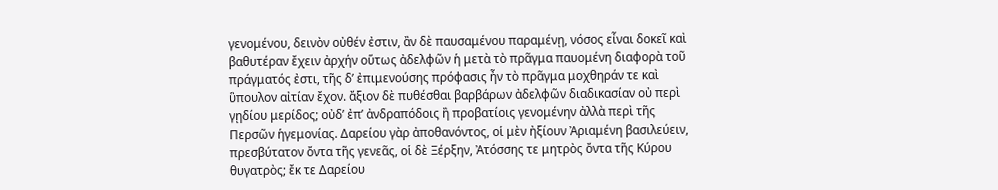γενομένου, δεινὸν οὐθέν ἐστιν, ἂν δὲ παυσαμένου παραμένῃ, νόσος εἶναι δοκεῖ καὶ βαθυτέραν ἔχειν ἀρχήν οὕτως ἀδελφῶν ἡ μετὰ τὸ πρᾶγμα παυομένη διαφορὰ τοῦ πράγματός ἐστι, τῆς δʼ ἐπιμενούσης πρόφασις ἦν τὸ πρᾶγμα μοχθηράν τε καὶ ὓπουλον αἰτίαν ἔχον. ἄξιον δὲ πυθέσθαι βαρβάρων ἀδελφῶν διαδικασίαν οὐ περὶ γῃδίου μερίδος; οὐδʼ ἐπʼ ἀνδραπόδοις ἢ προβατίοις γενομένην ἀλλὰ περὶ τῆς Περσῶν ἡγεμονίας. Δαρείου γὰρ ἀποθανόντος, οἱ μὲν ἠξίουν Ἀριαμένη βασιλεύειν, πρεσβύτατον ὄντα τῆς γενεᾶς, οἱ δὲ Ξέρξην, Ἀτόσσης τε μητρὸς ὄντα τῆς Κύρου θυγατρὸς; ἔκ τε Δαρείου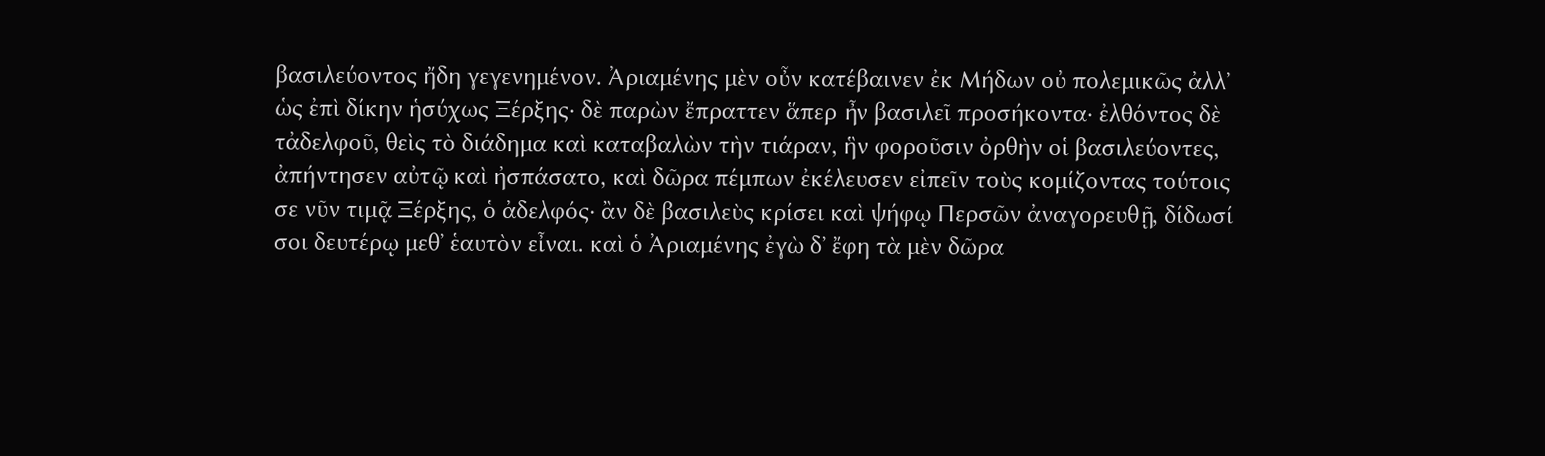βασιλεύοντος ἤδη γεγενημένον. Ἀριαμένης μὲν οὖν κατέβαινεν ἐκ Μήδων οὐ πολεμικῶς ἀλλʼ ὡς ἐπὶ δίκην ἡσύχως Ξέρξης· δὲ παρὼν ἔπραττεν ἅπερ ἦν βασιλεῖ προσήκοντα· ἐλθόντος δὲ τἀδελφοῦ, θεὶς τὸ διάδημα καὶ καταβαλὼν τὴν τιάραν, ἣν φοροῦσιν ὀρθὴν οἱ βασιλεύοντες, ἀπήντησεν αὐτῷ καὶ ἠσπάσατο, καὶ δῶρα πέμπων ἐκέλευσεν εἰπεῖν τοὺς κομίζοντας τούτοις σε νῦν τιμᾷ Ξέρξης, ὁ ἀδελφός· ἂν δὲ βασιλεὺς κρίσει καὶ ψήφῳ Περσῶν ἀναγορευθῇ, δίδωσί σοι δευτέρῳ μεθʼ ἑαυτὸν εἶναι. καὶ ὁ Ἀριαμένης ἐγὼ δʼ ἔφη τὰ μὲν δῶρα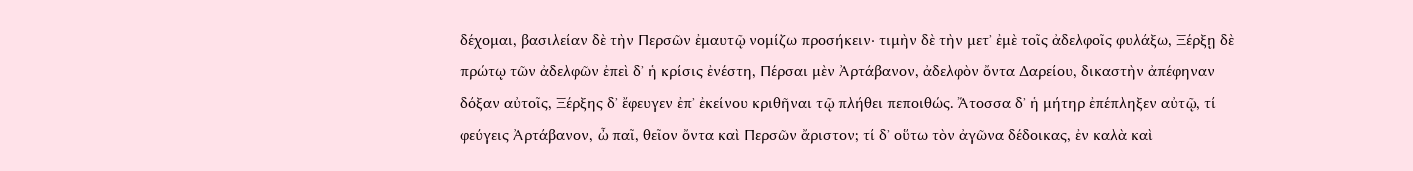δέχομαι, βασιλείαν δὲ τὴν Περσῶν ἐμαυτῷ νομίζω προσήκειν· τιμὴν δὲ τὴν μετʼ ἐμὲ τοῖς ἀδελφοῖς φυλάξω, Ξέρξῃ δὲ πρώτῳ τῶν ἀδελφῶν ἐπεὶ δʼ ἡ κρίσις ἐνέστη, Πέρσαι μὲν Ἀρτάβανον, ἀδελφὸν ὄντα Δαρείου, δικαστὴν ἀπέφηναν δόξαν αὐτοῖς, Ξέρξης δʼ ἔφευγεν ἐπʼ ἐκείνου κριθῆναι τῷ πλήθει πεποιθώς. Ἄτοσσα δʼ ἡ μήτηρ ἐπέπληξεν αὐτῷ, τί φεύγεις Ἀρτάβανον, ὦ παῖ, θεῖον ὄντα καὶ Περσῶν ἄριστον; τί δʼ οὕτω τὸν ἀγῶνα δέδοικας, ἐν καλὰ καὶ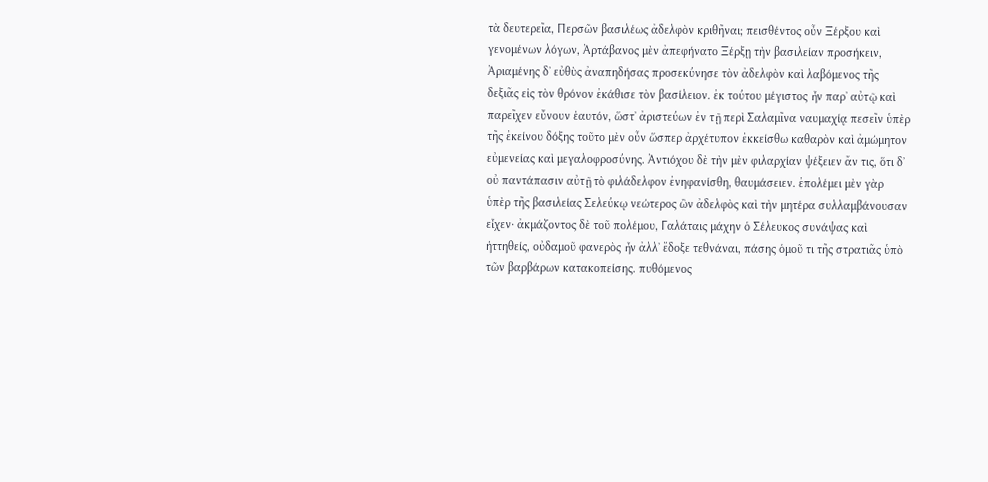τὰ δευτερεῖα, Περσῶν βασιλέως ἀδελφὸν κριθῆναι; πεισθέντος οὖν Ξέρξου καὶ γενομένων λόγων, Ἀρτάβανος μὲν ἀπεφήνατο Ξέρξῃ τὴν βασιλείαν προσήκειν, Ἀριαμένης δʼ εὐθὺς ἀναπηδήσας προσεκύνησε τὸν ἀδελφὸν καὶ λαβόμενος τῆς δεξιᾶς εἰς τὸν θρόνον ἐκάθισε τὸν βασίλειον. ἐκ τούτου μέγιστος ἦν παρʼ αὐτῷ καὶ παρεῖχεν εὔνουν ἑαυτόν, ὥστʼ ἀριστεύων ἐν τῇ περὶ Σαλαμῖνα ναυμαχίᾳ πεσεῖν ὑπὲρ τῆς ἐκείνου δόξης τοῦτο μὲν οὖν ὥσπερ ἀρχέτυπον ἐκκείσθω καθαρὸν καὶ ἀμώμητον εὐμενείας καὶ μεγαλοφροσύνης. Ἀντιόχου δὲ τὴν μὲν φιλαρχίαν ψέξειεν ἄν τις, ὅτι δʼ οὐ παντάπασιν αὐτῇ τὸ φιλάδελφον ἐνηφανίσθη, θαυμάσειεν. ἐπολέμει μὲν γὰρ ὑπὲρ τῆς βασιλείας Σελεύκῳ νεώτερος ὢν ἀδελφὸς καὶ τὴν μητέρα συλλαμβάνουσαν εἶχεν· ἀκμάζοντος δὲ τοῦ πολέμου, Γαλάταις μάχην ὁ Σέλευκος συνάψας καὶ ἡττηθείς, οὐδαμοῦ φανερὸς ἦν ἀλλʼ ἔδοξε τεθνάναι, πάσης ὁμοῦ τι τῆς στρατιᾶς ὑπὸ τῶν βαρβάρων κατακοπείσης. πυθόμενος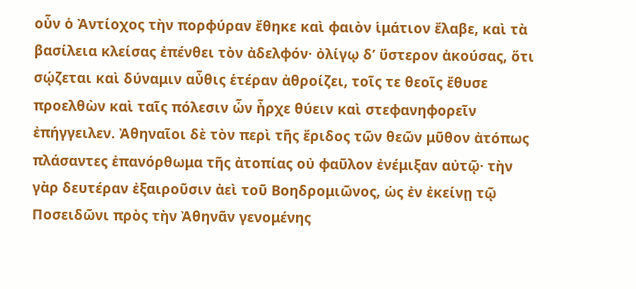οὖν ὁ Ἀντίοχος τὴν πορφύραν ἔθηκε καὶ φαιὸν ἱμάτιον ἔλαβε, καὶ τὰ βασίλεια κλείσας ἐπένθει τὸν ἀδελφόν· ὀλίγῳ δʼ ὕστερον ἀκούσας, ὅτι σῴζεται καὶ δύναμιν αὖθις ἑτέραν ἀθροίζει, τοῖς τε θεοῖς ἔθυσε προελθὼν καὶ ταῖς πόλεσιν ὧν ἦρχε θύειν καὶ στεφανηφορεῖν ἐπήγγειλεν. Ἀθηναῖοι δὲ τὸν περὶ τῆς ἔριδος τῶν θεῶν μῦθον ἀτόπως πλάσαντες ἐπανόρθωμα τῆς ἀτοπίας οὐ φαῦλον ἐνέμιξαν αὐτῷ· τὴν γὰρ δευτέραν ἐξαιροῦσιν ἀεὶ τοῦ Βοηδρομιῶνος, ὡς ἐν ἐκείνῃ τῷ Ποσειδῶνι πρὸς τὴν Ἀθηνᾶν γενομένης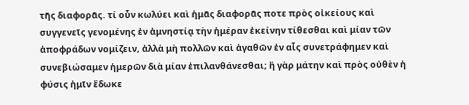τῆς διαφορᾶς. τί οὖν κωλύει καὶ ἡμᾶς διαφορᾶς ποτε πρὸς οἰκείους καὶ συγγενεῖς γενομένης ἐν ἀμνηστίᾳ τὴν ἡμέραν ἐκείνην τίθεσθαι καὶ μίαν τῶν ἀποφράδων νομίζειν, ἀλλὰ μὴ πολλῶν καὶ ἀγαθῶν ἐν αἷς συνετράφημεν καὶ συνεβιώσαμεν ἡμερῶν διὰ μίαν ἐπιλανθάνεσθαι; ἢ γὰρ μάτην καὶ πρὸς οὐθὲν ἡ φύσις ἡμῖν ἔδωκε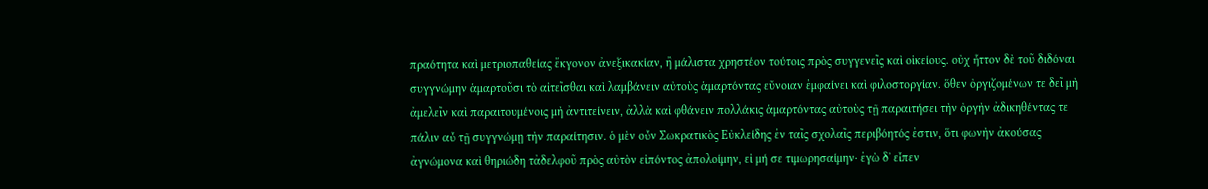πραότητα καὶ μετριοπαθείας ἔκγονον ἀνεξικακίαν, ἢ μάλιστα χρηστέον τούτοις πρὸς συγγενεῖς καὶ οἰκείους. οὐχ ἧττον δὲ τοῦ διδόναι συγγνώμην ἁμαρτοῦσι τὸ αἰτεῖσθαι καὶ λαμβάνειν αὐτοὺς ἁμαρτόντας εὔνοιαν ἐμφαίνει καὶ φιλοστοργίαν. ὅθεν ὀργιζομένων τε δεῖ μὴ ἀμελεῖν καὶ παραιτουμένοις μὴ ἀντιτείνειν, ἀλλὰ καὶ φθάνειν πολλάκις ἁμαρτόντας αὐτοὺς τῇ παραιτήσει τὴν ὀργὴν ἀδικηθέντας τε πάλιν αὖ τῇ συγγνώμῃ τὴν παραίτησιν. ὁ μὲν οὖν Σωκρατικὸς Εὐκλείδης ἐν ταῖς σχολαῖς περιβόητός ἐστιν, ὅτι φωνὴν ἀκούσας ἀγνώμονα καὶ θηριώδη τἀδελφοῦ πρὸς αὐτὸν εἰπόντος ἀπολοίμην, εἰ μή σε τιμωρησαίμην· ἐγὼ δʼ εἶπεν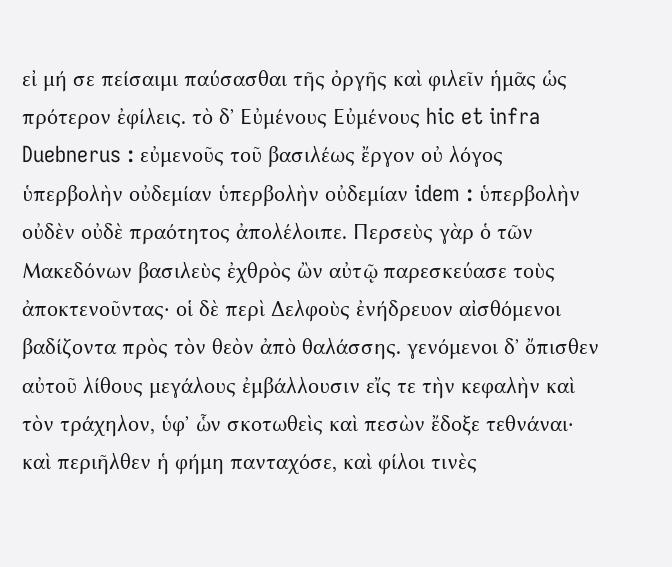εἰ μή σε πείσαιμι παύσασθαι τῆς ὀργῆς καὶ φιλεῖν ἡμᾶς ὡς πρότερον ἐφίλεις. τὸ δʼ Εὐμένους Εὐμένους hic et infra Duebnerus : εὐμενοῦς τοῦ βασιλέως ἔργον οὐ λόγος ὑπερβολὴν οὐδεμίαν ὑπερβολὴν οὐδεμίαν idem : ὑπερβολὴν οὐδὲν οὐδὲ πραότητος ἀπολέλοιπε. Περσεὺς γὰρ ὁ τῶν Μακεδόνων βασιλεὺς ἐχθρὸς ὢν αὐτῷ παρεσκεύασε τοὺς ἀποκτενοῦντας· οἱ δὲ περὶ Δελφοὺς ἐνήδρευον αἰσθόμενοι βαδίζοντα πρὸς τὸν θεὸν ἀπὸ θαλάσσης. γενόμενοι δʼ ὄπισθεν αὐτοῦ λίθους μεγάλους ἐμβάλλουσιν εἴς τε τὴν κεφαλὴν καὶ τὸν τράχηλον, ὑφʼ ὧν σκοτωθεὶς καὶ πεσὼν ἔδοξε τεθνάναι· καὶ περιῆλθεν ἡ φήμη πανταχόσε, καὶ φίλοι τινὲς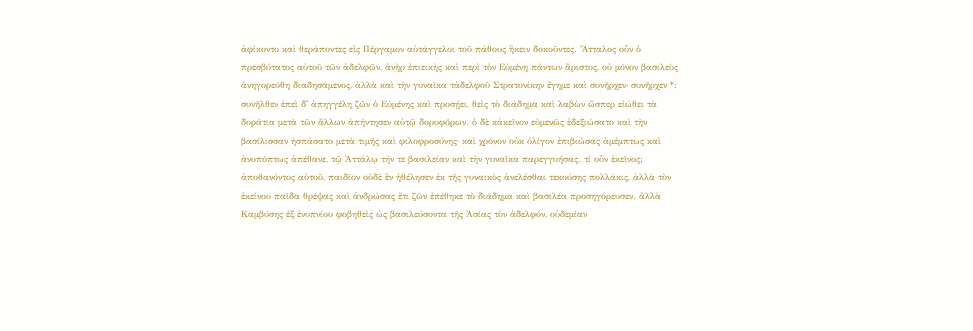ἀφίκοντο καὶ θεράποντες εἰς Πέργαμον αὐτάγγελοι τοῦ πάθους ἣκειν δοκοῦντες. Ἄτταλος οὖν ὁ πρεσβύτατος αὐτοῦ τῶν ἀδελφῶν, ἀνὴρ ἐπιεικὴς καὶ περὶ τὸν Εὐμένη πάντων ἄριστος, οὐ μόνον βασιλεὺς ἀνηγορεύθη διαδησάμενος, ἀλλὰ καὶ τὴν γυναῖκα τἀδελφοῦ Στρατονίκην ἔγημε καὶ συνῆρχεν· συνῆρχεν *: συνῆλθεν ἐπεὶ δʼ ἀπηγγέλη ζῶν ὁ Εὐμένης καὶ προσῄει, θεὶς τὸ διάδημα καὶ λαβὼν ὥσπερ εἰώθει τὰ δοράτια μετὰ τῶν ἄλλων ἀπήντησεν αὐτῷ δορυφόρων. ὁ δὲ κἀκεῖνον εὐμενῶς ἐδεξιώσατο καὶ τὴν βασίλισσαν ἠσπάσατο μετὰ τιμῆς καὶ φιλοφροσύνης· καὶ χρόνον οὐκ ὀλίγον ἐπιβιώσας ἀμέμπτως καὶ ἀνυπόπτως ἀπέθανε, τῷ Ἀττάλῳ τήν τε βασιλείαν καὶ τὴν γυναῖκα παρεγγυήσας. τί οὖν ἐκεῖνος; ἀποθανόντος αὐτοῦ, παιδίον οὐδὲ ἓν ἠθέλησεν ἐκ τῆς γυναικὸς ἀνελέσθαι τεκούσης πολλάκις, ἀλλὰ τὸν ἐκείνου παῖδα θρέψας καὶ ἀνδρώσας ἔτι ζῶν ἐπέθηκε τὸ διάδημα καὶ βασιλέα προσηγόρευσεν. ἀλλὰ Καμβύσης ἐξ ἐνυπνίου φοβηθεὶς ὡς βασιλεύσοντα τῆς Ἀσίας τὸν ἀδελφόν, οὐδεμίαν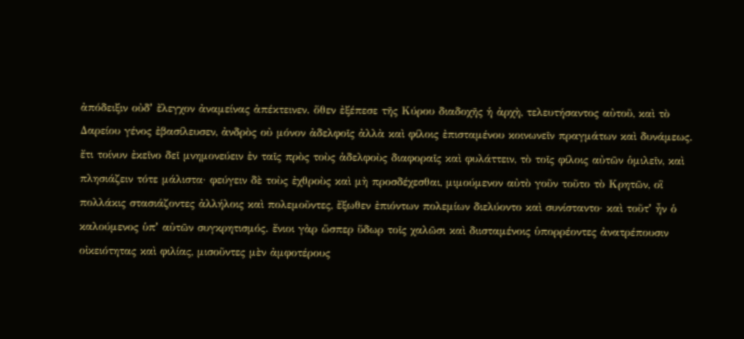ἀπόδειξιν οὐδʼ ἔλεγχον ἀναμείνας ἀπέκτεινεν. ὅθεν ἐξέπεσε τῆς Κύρου διαδοχῆς ἡ ἀρχὴ, τελευτήσαντος αὐτοῦ, καὶ τὸ Δαρείου γένος ἐβασίλευσεν, ἀνδρὸς οὐ μόνον ἀδελφοῖς ἀλλὰ καὶ φίλοις ἐπισταμένου κοινωνεῖν πραγμάτων καὶ δυνάμεως. ἔτι τοίνυν ἐκεῖνο δεῖ μνημονεύειν ἐν ταῖς πρὸς τοὺς ἀδελφοὺς διαφοραῖς καὶ φυλάττειν, τὸ τοῖς φίλοις αὐτῶν ὁμιλεῖν, καὶ πλησιάζειν τότε μάλιστα· φεύγειν δὲ τοὺς ἐχθροὺς καὶ μὴ προσδέχεσθαι, μιμούμενον αὐτὸ γοῦν τοῦτο τὸ Κρητῶν, οἳ πολλάκις στασιάζοντες ἀλλήλοις καὶ πολεμοῦντες, ἔξωθεν ἐπιόντων πολεμίων διελύοντο καὶ συνίσταντο· καὶ τοῦτʼ ἦν ὁ καλούμενος ὑπʼ αὐτῶν συγκρητισμός. ἔνιοι γὰρ ὥσπερ ὕδωρ τοῖς χαλῶσι καὶ διισταμένοις ὑπορρέοντες ἀνατρέπουσιν οἰκειότητας καὶ φιλίας, μισοῦντες μὲν ἀμφοτέρους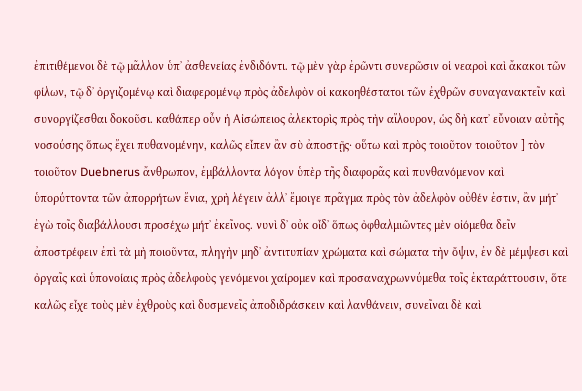ἐπιτιθέμενοι δὲ τῷ μᾶλλον ὑπʼ ἀσθενείας ἐνδιδόντι. τῷ μὲν γὰρ ἐρῶντι συνερῶσιν οἱ νεαροὶ καὶ ἄκακοι τῶν φίλων, τῷ δʼ ὀργιζομένῳ καὶ διαφερομένῳ πρὸς ἀδελφὸν οἱ κακοηθέστατοι τῶν ἐχθρῶν συναγανακτεῖν καὶ συνοργίζεσθαι δοκοῦσι. καθάπερ οὖν ἡ Αἰσώπειος ἀλεκτορὶς πρὸς τὴν αἴλουρον, ὡς δὴ κατʼ εὔνοιαν αὐτῆς νοσούσης ὅπως ἔχει πυθανομένην, καλῶς εἶπεν ἂν σὺ ἀποστῇς· οὕτω καὶ πρὸς τοιοῦτον τοιοῦτον ] τὸν τοιοῦτον Duebnerus ἄνθρωπον, ἐμβάλλοντα λόγον ὑπὲρ τῆς διαφορᾶς καὶ πυνθανόμενον καὶ ὑπορύττοντα τῶν ἀπορρήτων ἔνια, χρὴ λέγειν ἀλλʼ ἔμοιγε πρᾶγμα πρὸς τὸν ἀδελφὸν οὐθέν ἐστιν, ἂν μήτʼ ἐγὼ τοῖς διαβάλλουσι προσέχω μήτʼ ἐκεῖνος. νυνὶ δʼ οὐκ οἶδʼ ὅπως ὀφθαλμιῶντες μὲν οἰόμεθα δεῖν ἀποστρέφειν ἐπὶ τὰ μὴ ποιοῦντα, πληγὴν μηδʼ ἀντιτυπίαν χρώματα καὶ σώματα τὴν ὄψιν, ἐν δὲ μέμψεσι καὶ ὀργαῖς καὶ ὑπονοίαις πρὸς ἀδελφοὺς γενόμενοι χαίρομεν καὶ προσαναχρωννύμεθα τοῖς ἐκταράττουσιν, ὅτε καλῶς εἶχε τοὺς μὲν ἐχθροὺς καὶ δυσμενεῖς ἀποδιδράσκειν καὶ λανθάνειν, συνεῖναι δὲ καὶ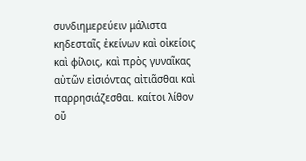συνδιημερεύειν μάλιστα κηδεσταῖς ἐκείνων καὶ οἰκείοις καὶ φίλοις, καὶ πρὸς γυναῖκας αὐτῶν εἰσιόντας αἰτιᾶσθαι καὶ παρρησιάζεσθαι. καίτοι λίθον οὔ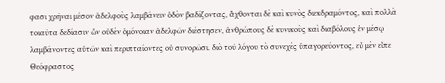φασι χρῆναι μέσον ἀδελφοὺς λαμβάνειν ὁδὸν βαδίζοντας, ἄχθονται δὲ καὶ κυνὸς διεκδραμόντος, καὶ πολλὰ τοιαῦτα δεδίασιν ὧν οὐδὲν ὁμόνοιαν ἀδελφῶν διέστησεν, ἀνθρώπους δὲ κυνικοὺς καὶ διαβόλους ἐν μέσῳ λαμβάνοντες αὑτῶν καὶ περιπταίοντες οὐ συνορῶσι. διὸ τοῦ λόγου τὸ συνεχὲς ὑπαγορεύοντος, εὖ μὲν εἶπε Θεόφραστος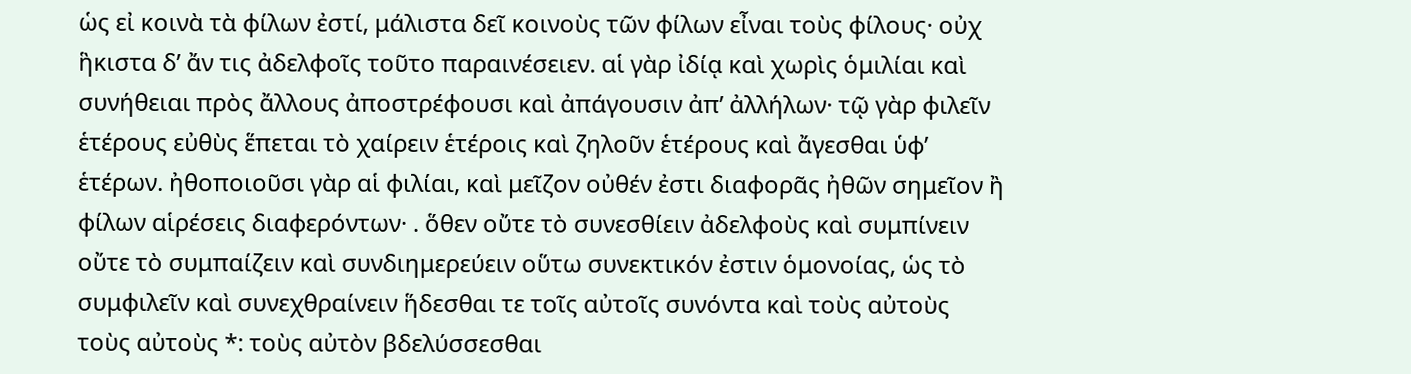ὡς εἰ κοινὰ τὰ φίλων ἐστί, μάλιστα δεῖ κοινοὺς τῶν φίλων εἶναι τοὺς φίλους· οὐχ ἣκιστα δʼ ἄν τις ἀδελφοῖς τοῦτο παραινέσειεν. αἱ γὰρ ἰδίᾳ καὶ χωρὶς ὁμιλίαι καὶ συνήθειαι πρὸς ἄλλους ἀποστρέφουσι καὶ ἀπάγουσιν ἀπʼ ἀλλήλων· τῷ γὰρ φιλεῖν ἑτέρους εὐθὺς ἕπεται τὸ χαίρειν ἑτέροις καὶ ζηλοῦν ἑτέρους καὶ ἄγεσθαι ὑφʼ ἑτέρων. ἠθοποιοῦσι γὰρ αἱ φιλίαι, καὶ μεῖζον οὐθέν ἐστι διαφορᾶς ἠθῶν σημεῖον ἢ φίλων αἱρέσεις διαφερόντων· . ὅθεν οὔτε τὸ συνεσθίειν ἀδελφοὺς καὶ συμπίνειν οὔτε τὸ συμπαίζειν καὶ συνδιημερεύειν οὕτω συνεκτικόν ἐστιν ὁμονοίας, ὡς τὸ συμφιλεῖν καὶ συνεχθραίνειν ἥδεσθαι τε τοῖς αὐτοῖς συνόντα καὶ τοὺς αὐτοὺς τοὺς αὐτοὺς *: τοὺς αὐτὸν βδελύσσεσθαι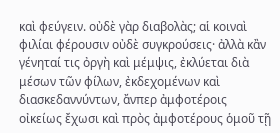καὶ φεύγειν. οὐδὲ γὰρ διαβολὰς; αἱ κοιναὶ φιλίαι φέρουσιν οὐδὲ συγκρούσεις· ἀλλὰ κἂν γένηταί τις ὀργὴ καὶ μέμψις, ἐκλύεται διὰ μέσων τῶν φίλων, ἐκδεχομένων καὶ διασκεδαννύντων, ἄνπερ ἀμφοτέροις οἰκείως ἔχωσι καὶ πρὸς ἀμφοτέρους ὁμοῦ τῇ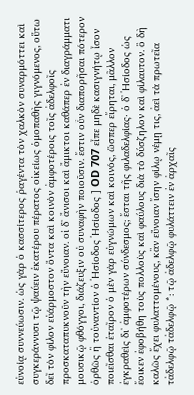εὐνοίᾳ συννεύωσιν. ὡς γὰρ ὁ κασσίτερος ῥαγέντα τὸν χαλκὸν συναρμόττει καὶ συγκεράννυσι τῷ ψαύειν ἑκατέρου πέρατος οἰκείως ὁμοπαθὴς γιγνόμενος, οὕτω δεῖ τὸν φίλον εὐάρμοστον ὄντα καὶ κοινὸν ἀμφοτέροις τοῖς ἀδελφοῖς προσκαταπυκνοῦν τὴν εὔνοιαν. οἱ δʼ ἄνισοι καὶ ἄμικτοι καθάπερ ἐν διαγράμματι μουσικῷ φθόγγοι, διάζευξιν οὐ συναφὴν ποιοῦσιν. ἔστιν οὖν διαπορῆσαι πότερον ὀρθῶς ἢ τοὐναντίον ὁ Ἡσίοδος Ἡσίοδος ] OD 707 εἶπε μηδὲ κασιγνήτῳ ἶσον ποιεῖσθαι ἑταῖρον ὁ μὲν γὰρ εὐγνώμων καὶ κοινός, ὥσπερ εἴρηται, μᾶλλον ἐγκραθεὶς διʼ ἀμφοτέρων σύνδεσμος; ἔσται τῆς φιλαδελφίας· ὁ δʼ Ἡσίοδος ὡς ἔοικεν ἐφοβήθη τοὺς πολλοὺς καὶ φαύλους διὰ τὸ δύσζηλον καὶ φίλαυτον. ὃ δὴ καλῶς ἔχει φυλαττομένους, κἂν εὔνοιαν ἴσην φίλῳ νέμῃ τις, ἀεὶ τὰ πρωτεῖα τἀδελφῷ τἀδελφῷ *: τῷ ἀδελφῷ φυλάττειν ἐν ἀρχαῖς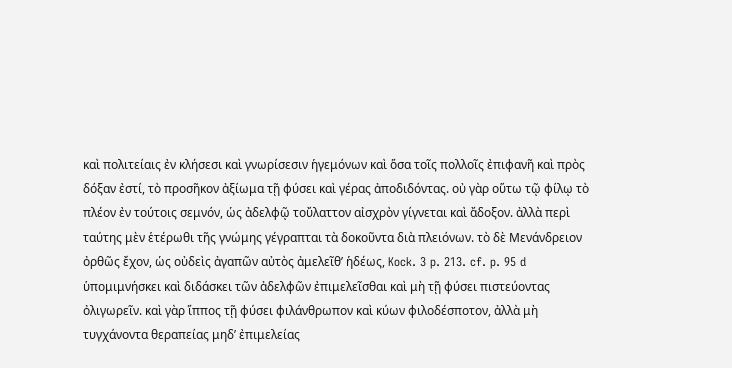καὶ πολιτείαις ἐν κλήσεσι καὶ γνωρίσεσιν ἡγεμόνων καὶ ὅσα τοῖς πολλοῖς ἐπιφανῆ καὶ πρὸς δόξαν ἐστί, τὸ προσῆκον ἀξίωμα τῇ φύσει καὶ γέρας ἀποδιδόντας. οὐ γὰρ οὕτω τῷ φίλῳ τὸ πλέον ἐν τούτοις σεμνόν, ὡς ἀδελφῷ τοὔλαττον αἰσχρὸν γίγνεται καὶ ἄδοξον. ἀλλὰ περὶ ταύτης μὲν ἑτέρωθι τῆς γνώμης γέγραπται τὰ δοκοῦντα διὰ πλειόνων. τὸ δὲ Μενάνδρειον ὀρθῶς ἔχον, ὡς οὐδεὶς ἀγαπῶν αὐτὸς ἀμελεῖθʼ ἡδέως, Kock. 3 p. 213. cf. p. 95 d ὑπομιμνήσκει καὶ διδάσκει τῶν ἀδελφῶν ἐπιμελεῖσθαι καὶ μὴ τῇ φύσει πιστεύοντας ὀλιγωρεῖν. καὶ γὰρ ἵππος τῇ φύσει φιλάνθρωπον καὶ κύων φιλοδέσποτον, ἀλλὰ μὴ τυγχάνοντα θεραπείας μηδʼ ἐπιμελείας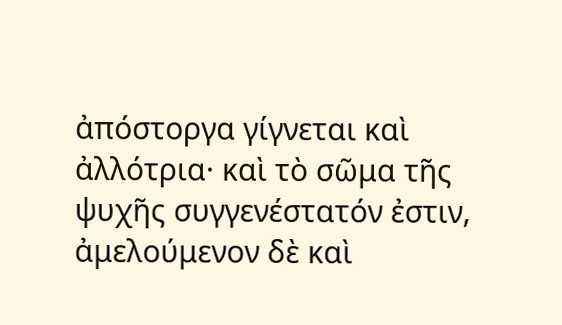ἀπόστοργα γίγνεται καὶ ἀλλότρια· καὶ τὸ σῶμα τῆς ψυχῆς συγγενέστατόν ἐστιν, ἀμελούμενον δὲ καὶ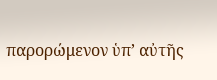παρορώμενον ὑπʼ αὐτῆς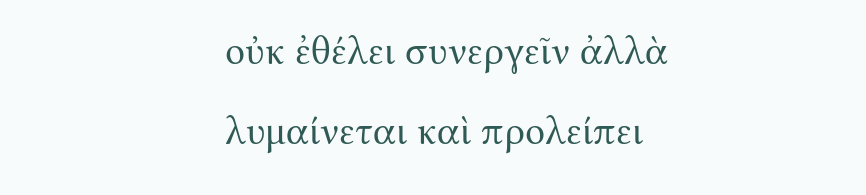οὐκ ἐθέλει συνεργεῖν ἀλλὰ λυμαίνεται καὶ προλείπει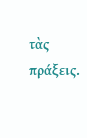τὰς πράξεις.